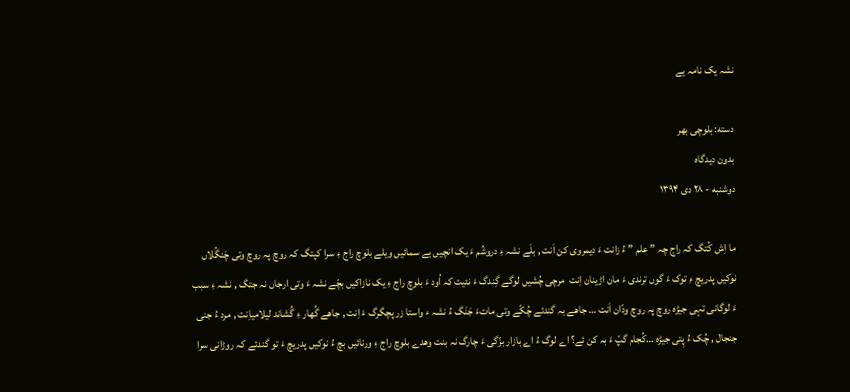نشہ یک نامہ یے

دسته: بلوچی بهر
بدون دیدگاه
دوشنبه - ۲۸ دی ۱۳۹۴

ما اِش کُتگ کہ راج چہ ” علم ” ءُ زانت ءَ دیمروی کن اَنت , بلَے نشہ ءِ دروشُم ءَ یک انچیں بے سمائیں ویلے بلوچ راج ءِ سرا کپتگ کہ روچ پہ روچ وتی چَنگُلاں نوکیں پدریچ ءِ توک ءَ گوں ترندی ءَ مان اڑینان اِنت  مرچی چُشیں لوگے گِندگ ءَ نئیت کہ اُود ءَ بلوچ راج ءِ یک نازاکیں بچّے نشہ ءَ وتی ارجاں نہ جتگ , نشہ ءِ سبب ءَ لوگانی تہی جیڑہ روچ پہ روچ ودّان اَنت … جاھے بہ گندئے چُکّے وتی ماتءَ جَنَگ ءُ نشہ ء واستا زر پچگرگ ءَ اِنت , جاھے گُھار ءِ گُشاند لیلامیاِنت , مرد ءُ جنی جنجال , چُک ءُ پِتی جیڑہ …کُجام گپّ ءَ بہ کن ئے؟ اے لوگ ءُ اے بازار بزّگی ءَ چارگ نہ بنت وھدے بلوچ راج ءِ ورنائیں بچ ءُ نوکیں پدریچ ءَ تو گندئے کہ روڑانی سرا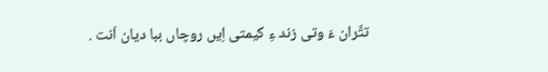تتَّران ءَ وتی زند ءِ کیمتی اِیں روچاں ببا دیان اَنت .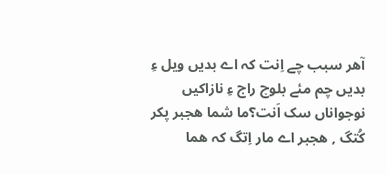آھر سبب چے اِنت کہ اے بدیں ویل ءِ بدیں چم مئے بلوچ راج ءِ نازاکیں نوجواناں سک اَنت؟ما شما ھجبر پکر کُتگ , ھجبر اے مار اِتگ کہ ھما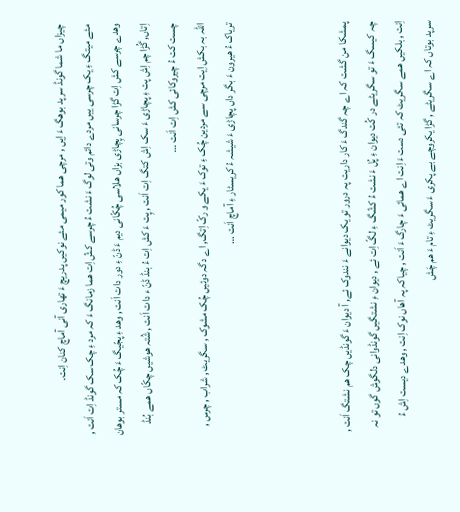چیزاں ما شما گونڈ سرپد بوھگ ءَ اِیں , مرچی ھما کور میمی مئے نوکیں پدریچ ءَ تھاری آنی آماچ کنان اِنت.
مئے میتگ ءِ یک چرسی ییں مردے دائم وتی لوگ ءَ نشت ءُ چرسے کشّ اِت ھما زمانگ ءَ کہ مرد ءِ چک سک گونڈ اِت اَنت , وھدے چرسے کش اِت گڑا چرسانی پِچاڑی بزاں ھلاسی چُکّانی دیم ءَ ڈنّ ءِ دور دات اَنت , وھد ءِ پجّیگ ءَ چُک کہ مستر بوھان اِتاں, گُڑا چم اِش پت ءِ پچاڑی ءَ سک اِش کتگ اِت اَنت , پِت ءَ کش اِت ءُ بنڈ ڈنّ ء دات اَنت , شُتہ ھوشیں چکّاں ھمے بُنڈ چست کت ءُ چیروکائی کش اِت اَنت …
اللہ بہ بکش اِیت مرچی سے مردین چُک ءِ توک ءَ یکے و رکّ اِتگ, اے دگہ دوئیں چُک مشوک , سگریٹ , شراب , چرس , تریاک ءُ ھیرون ءَ بگر داں پچاڑی ءَ شیشہ ءُ کریسٹار ءِ آماچ اَنت …



پمشکا من گشت کہ اے چہ گندگ ءَ کار داریت پہ درور تو یک دیوانے ءَ نندوک ئے, آ دیوان ءَ گونڈیں چک ھم نشتگ اَنت , چہ کیسگ ءَ تو سگریٹے در کُت دیوان ءِ پُل ءَ نشت ءُ کشّگ ءِ لگّ اِت ئے , دیوان ءِ نشتگیں گونڈوانی دلگوش گوں تو نہ اِنت , بلکیں ھمے سگریٹ کہ تئی دست ءَ اِنت اے ھمائی ءَ چارگ ءَ اَنت , چیاکہ پہ آھاں نوک اِنت , وھدے دیست اِش ءُ سرپد بوتاں کہ اے سگریٹے , گڑا یکروچے بے پکری ءَ سگریٹ ءِ تام ءَ ھم چَش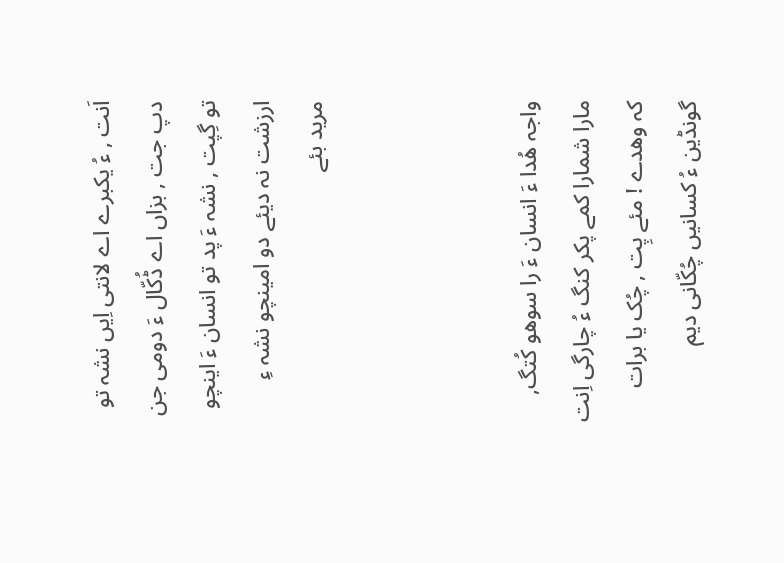اَنت , ءُ یکبرے اے لانتی اِیں نشہ تو دپ جت , بزاں اے ڈُکّال ءَ دومی جن تو گِپت , نشہ ءَ پد تو انسان ءَ اینچو ارزشت نہ دیئے دو امینچو نشہ ءِ مرید بئے



واجہ ھُدا ءَ انسان ءَ را سوھو کُتگ, مارا شمارا کمے پکر کنگ ءُ چارگی اِنت کہ وھدے ! مئے پِت , چُک یا برات گونڈین ءُ کسانیں چُکّانی دیم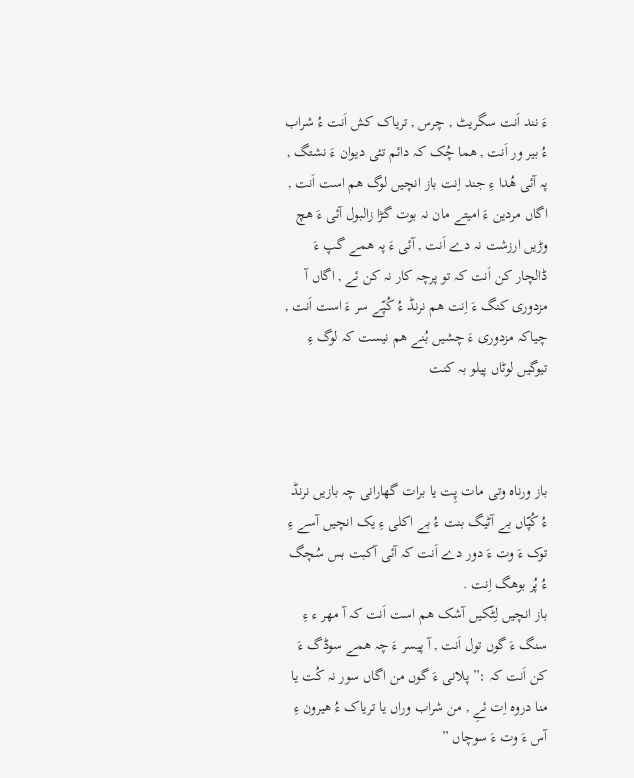ءَ نند اَنت سگریٹ , چرس , تریاک کش اَنت ءُ شراب ءُ بیر ور اَنت , ھما چُک کہ دائم تئی دیوان ءَ نشتگ , پہ آئی ھُدا ءِ جند اِنت باز انچیں لوگ ھم است اَنت , اگاں مردین ءَ امیتے مان نہ بوت گڑا زالبول آئی ءَ ھچ وڑیں ارزشت نہ دے اَنت , آئی ءَ پہ ھمے گپ ءَ ڈالچار کن اَنت کہ تو پرچہ کار نہ کن ئے , اگاں آ مزدوری کنگ ءَ اِنت ھم نرنڈ ءُ کُپّے سر ءَ است اَنت , چیاکہ مزدوری ءَ چشیں بُنے ھم نیست کہ لوگ ءِ تیوگیں لوٹاں پیلو بہ کنت



باز ورناہ وتی مات پِت یا برات گھارانی چہ بازیں نرنڈ ءُ کُپّاں بے آٹیگ بنت ءُ بے اکلی ءِ یک انچیں آسے ءِ توک ءَ وت ءَ دور دے اَنت کہ آئی آکبت بس سُچگ ءُ پُر بوھگ اِنت .
باز انچیں لِٹّکیں آشک ھم است اَنت کہ آ مھر ء ءِ سنگ ءَ گوں تول اَنت , آ پیسر ءَ چہ ھمے سوڈگ ءَ کن اَنت کہ :” پلانی ءَ گوں من اگاں سور نہ کُت یا منا دروہ اِت ئےِ , من شراب وراں یا تریاک ءُ ھیرون ءِ آس ءَ وت ءَ سوچاں ”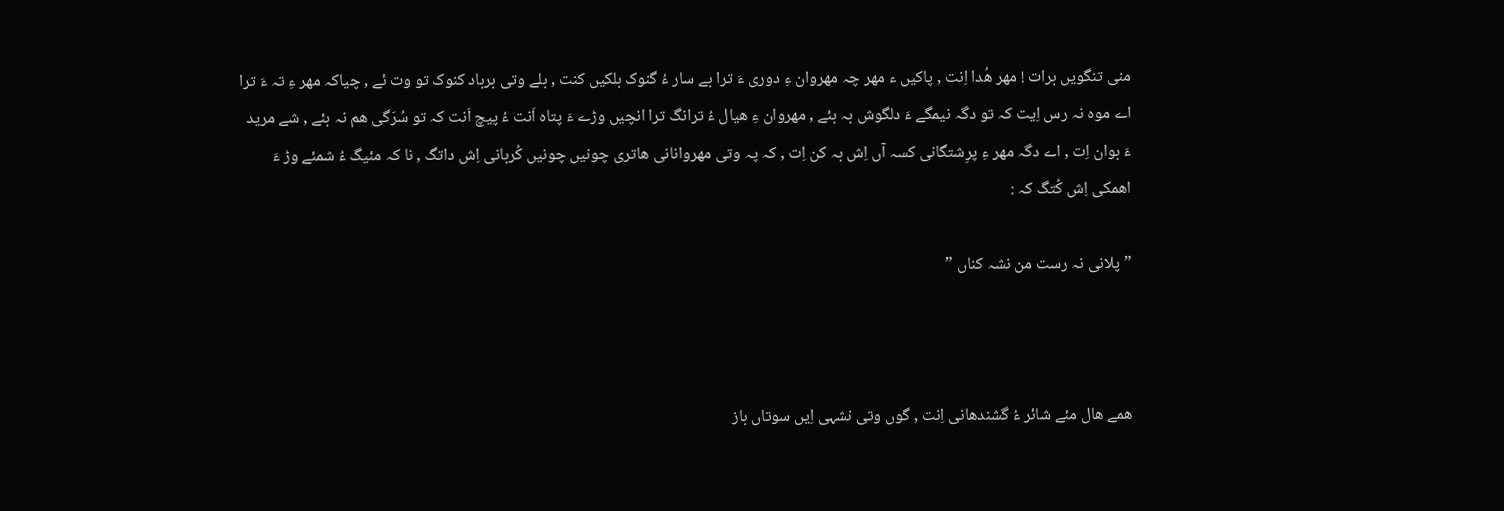منی تنگویں برات ! مھر ھُدا اِنت , پاکیں ء مھر چہ مھروان ءِ دوری ءَ ترا بے سار ءُ گنوک بلکیں کنت , بلے وتی برباد کنوک تو وت ئے , چیاکہ مھر ءِ تہ ءَ ترا اے موہ نہ رس اِیت کہ تو دگہ نیمگے ءَ دلگوش بہ بئے , مھروان ءِ ھیال ءُ ترانگ ترا انچیں وڑے ءَ پتاہ اَنت ءُ پیچ اَنت کہ تو سُرَگی ھم نہ بئے , شے مرید ءَ بوان اِت , اے دگہ مھر ءِ پرِشتگانی کسہ آں اِش بہ کن اِت , کہ پہ وتی مھروانانی ھاتری چونیں چونیں کُربانی اِش داتگ , نا کہ مئیگ ءُ شمئے وڑ ءَ اھمکی اِش کُتگ کہ :

” پلانی نہ رست من نشہ کناں ”



ھمے ھال مئے شائر ءُ گشندھانی اِنت , گوں وتی نشہی اِیں سوتاں باز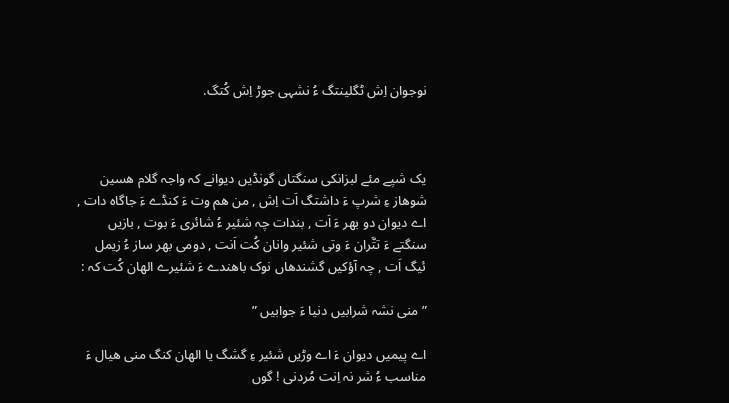نوجوان اِش ٹگلینتگ ءُ نشہی جوڑ اِش کُتگ.



یک شپے مئے لبزانکی سنگتاں گونڈیں دیوانے کہ واجہ گلام ھسین شوھاز ءِ شرپ ءَ داشتگ اَت اِش , من ھم وت ءَ کنڈے ءَ جاگاہ دات , اے دیوان دو بھر ءَ اَت , بندات چہ شئیر ءُ شائری ءَ بوت , بازیں سنگتے ءَ تتَّران ءَ وتی شئیر وانان کُت اَنت , دومی بھر ساز ءُ زیمل ئیگ اَت , چہ آؤکیں گشندھاں نوک باھندے ءَ شئیرے الھان کُت کہ :

” منی نشہ شرابیں دنیا ءَ جوابیں ”

اے پیمیں دیوان ءَ اے وڑیں شئیر ءِ گشگ یا الھان کنگ منی ھیال ءَ مناسب ءُ شر نہ اِنت مُردنی ! گوں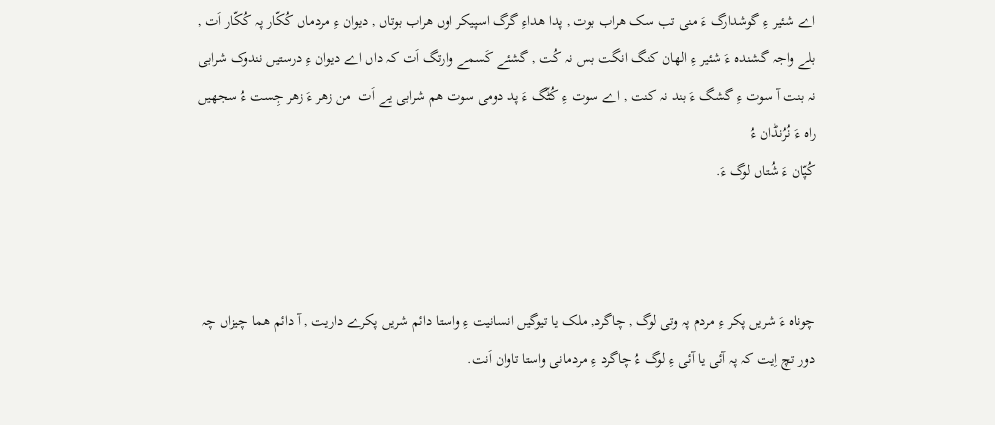اے شئیر ءِ گوشدارگ ءَ منی تب سک ھراب بوت , پدا ھداءِ گرگ اسپیکر اوں ھراب بوتاں , دیوان ءِ مردماں کُکّار پہ کُکّار اَت , بلے واجہ گشندہ ءَ شئیر ءِ الھان کنگ انگت بس نہ کُت , گشئے کَسمے وارتگ اَت کہ داں اے دیوان ءِ درستیں نندوک شرابی نہ بنت آ سوت ءِ گشگ ءَ بند نہ کنت , اے سوت ءِ کُٹّگ ءَ پد دومی سوت ھم شرابی یے اَت  من زھر ءَ زھر جِست ءُ سجھیں راہ ءَ نُرُنڈان ءُ
کُپّان ءَ شُتاں لوگ ءَ.



چوناہ ءَ شریں پکر ءِ مردم پہ وتی لوگ , چاگرد, ملک یا تیوگیں انسانیت ءِ واستا دائم شریں پکرے داریت , آ دائم ھما چیزاں چہ دور تچ اِیت کہ پہ آئی یا آئی ءِ لوگ ءُ چاگرد ءِ مردمانی واستا تاوان اَنت.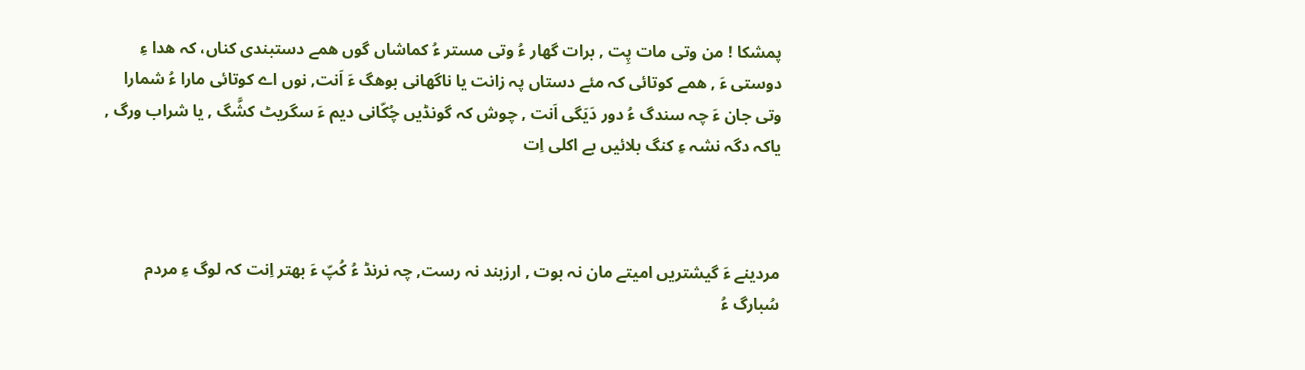پمشکا ! من وتی مات پِت , برات گھار ءُ وتی مستر ءُ کماشاں گوں ھمے دستبندی کناں، کہ ھدا ءِ دوستی ءَ , ھمے کوتائی کہ مئے دستاں پہ زانت یا ناگھانی بوھگ ءَ اَنت, نوں اے کوتائی مارا ءُ شمارا وتی جان ءَ چہ سندگ ءُ دور دَیَگی اَنت , چوش کہ گونڈیں چُکّانی دیم ءَ سگریٹ کشَّگ , یا شراب ورگ , یاکہ دگہ نشہ ءِ کنگ بلائیں بے اکلی اِت



مردینے ءَ گیشتریں امیتے مان نہ بوت , ارزبند نہ رست, چہ نرنڈ ءُ کُپّ ءَ بھتر اِنت کہ لوگ ءِ مردم سُبارگ ءُ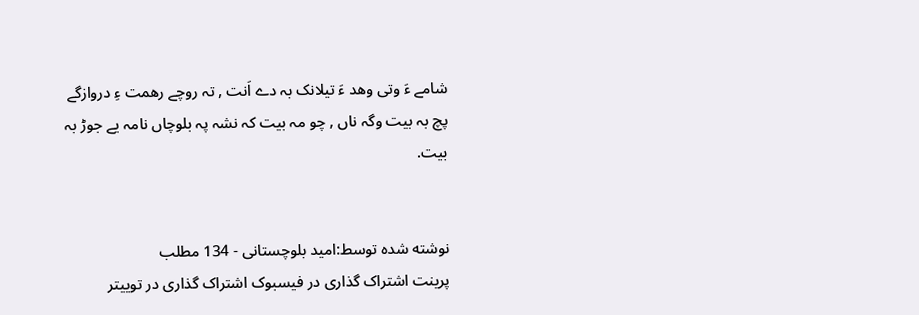شامے ءَ وتی وھد ءَ تیلانک بہ دے اَنت , تہ روچے رھمت ءِ دروازگے پچ بہ بیت وگہ ناں , چو مہ بیت کہ نشہ پہ بلوچاں نامہ یے جوڑ بہ بیت.


نوشته شده توسط:امید بلوچستانی - 134 مطلب
پرینت اشتراک گذاری در فیسبوک اشتراک گذاری در توییتر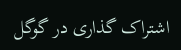اشتراک گذاری در گوگل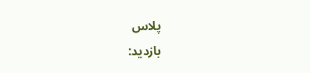پلاس
بازدید: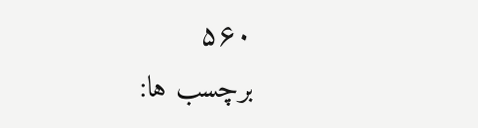۵۶۰
برچسب ها: